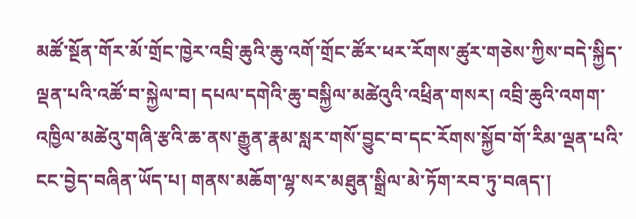མཚོ་སྔོན་གོར་མོ་གྲོང་ཁྱེར་འབྲི་ཆུའི་ཆུ་འགོ་གྲོང་ཚོར་ཕར་རོགས་ཚུར་གཅེས་ཀྱིས་བདེ་སྐྱིད་ལྡན་པའི་འཚོ་བ་སྐྱེལ་བ། དཔལ་དགེའི་ཆུ་བསྐྱིལ་མཚེའུའི་འཕྲིན་གསར། འབྲི་ཆུའི་འགག་འཁྱིལ་མཚེའུ་གཞི་རྩའི་ཆ་ནས་རྒྱུན་རྣམ་སླར་གསོ་བྱུང་བ་དང་རོགས་སྐྱོབ་གོ་རིམ་ལྡན་པའི་ངང་བྱེད་བཞིན་ཡོད་པ། གནས་མཆོག་ལྷ་སར་མཐུན་སྒྲིལ་མེ་ཏོག་རབ་ཏུ་བཞད་།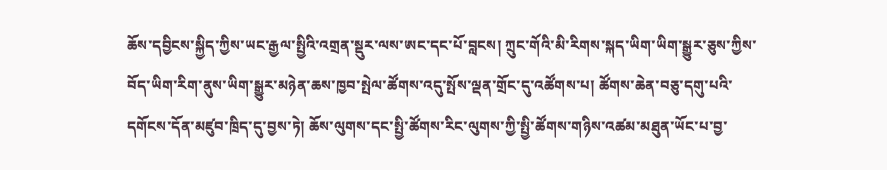ཆོས་དབྱིངས་སྐྱིད་ཀྱིས་ཡང་རྒྱལ་སྤྱིའི་འགྲན་སྡུར་ལས་ཨང་དང་པོ་བླངས། ཀྲུང་གོའི་མི་རིགས་སྐད་ཡིག་ཡིག་སྒྱུར་ཅུས་ཀྱིས་བོད་ཡིག་རིག་ནུས་ཡིག་སྒྱུར་མཉེན་ཆས་ཁྱབ་སྤེལ་ཚོགས་འདུ་སྤོས་ལྡན་གྲོང་དུ་འཚོགས་པ། ཚོགས་ཆེན་བཅུ་དགུ་པའི་དགོངས་དོན་མཛུབ་ཁྲིད་དུ་བྱས་ཏེ། ཆོས་ལུགས་དང་སྤྱི་ཚོགས་རིང་ལུགས་ཀྱི་སྤྱི་ཚོགས་གཉིས་འཚམ་མཐུན་ཡོང་པ་བྱ་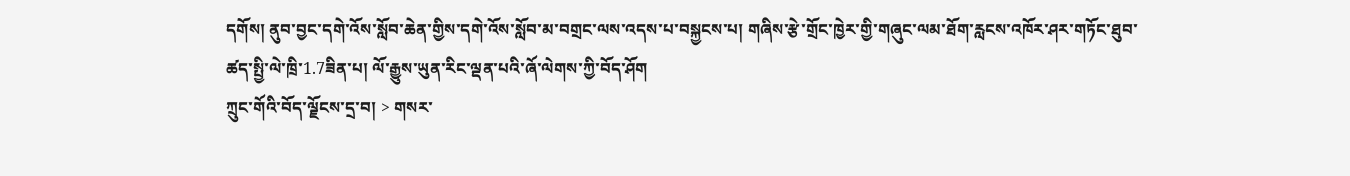དགོས། ནུབ་བྱང་དགེ་འོས་སློབ་ཆེན་གྱིས་དགེ་འོས་སློབ་མ་བགྲང་ལས་འདས་པ་བསྐྱངས་པ། གཞིས་རྩེ་གྲོང་ཁྱེར་གྱི་གཞུང་ལམ་ཐོག་རླངས་འཁོར་ཤར་གཏོང་ཐུབ་ཚད་སྤྱི་ལེ་ཁྲི་1.7ཟིན་པ། ལོ་རྒྱུས་ཡུན་རིང་ལྡན་པའི་ཞོ་ལེགས་ཀྱི་བོད་ཤོག
ཀྲུང་གོའི་བོད་ལྗོངས་དྲ་བ། > གསར་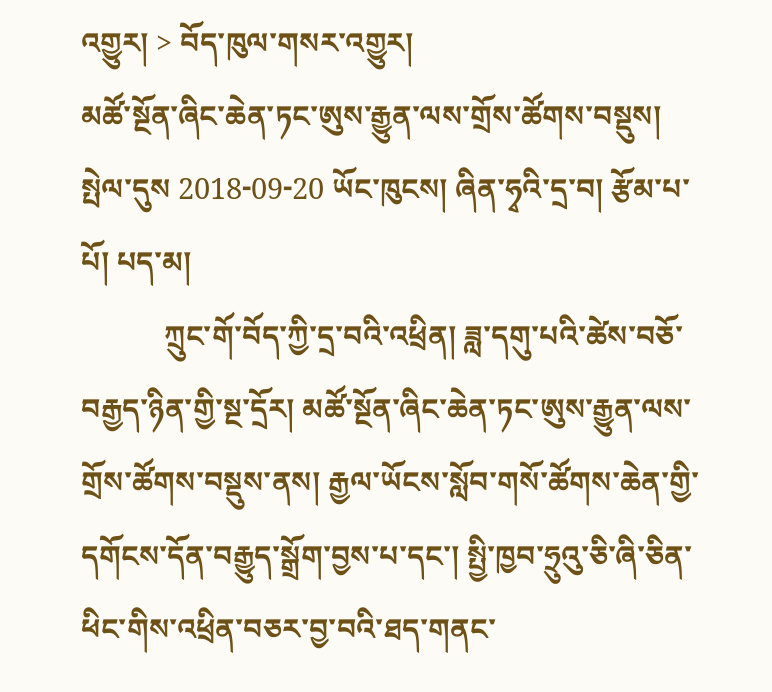འགྱུར། > བོད་ཁུལ་གསར་འགྱུར།
མཚོ་སྔོན་ཞིང་ཆེན་ཏང་ཨུས་རྒྱུན་ལས་གྲོས་ཚོགས་བསྡུས།
སྤེལ་དུས 2018-09-20 ཡོང་ཁུངས། ཞིན་ཧྭའི་དྲ་བ། རྩོམ་པ་པོ། པད་མ།
           ཀྲུང་གོ་བོད་ཀྱི་དྲ་བའི་འཕྲིན། ཟླ་དགུ་པའི་ཚེས་བཅོ་བརྒྱད་ཉིན་གྱི་སྔ་དྲོར། མཚོ་སྔོན་ཞིང་ཆེན་ཏང་ཨུས་རྒྱུན་ལས་གྲོས་ཚོགས་བསྡུས་ནས། རྒྱལ་ཡོངས་སློབ་གསོ་ཚོགས་ཆེན་གྱི་དགོངས་དོན་བརྒྱུད་སྒྲོག་བྱས་པ་དང་། སྤྱི་ཁྱབ་ཧྲུའུ་ཅི་ཞི་ཅིན་ཕིང་གིས་འཕྲིན་བཅར་བྱ་བའི་ཐད་གནང་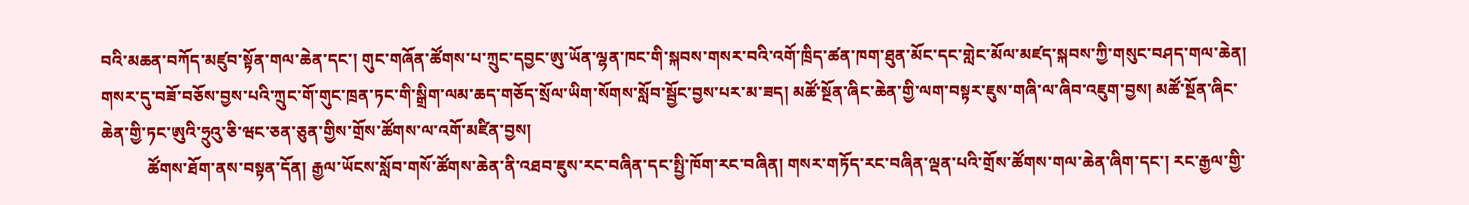བའི་མཆན་བཀོད་མཛུབ་སྟོན་གལ་ཆེན་དང་། གུང་གཞོན་ཚོགས་པ་ཀྲུང་དབྱང་ཨུ་ཡོན་ལྷན་ཁང་གི་སྐབས་གསར་བའི་འགོ་ཁྲིད་ཚན་ཁག་ཐུན་མོང་དང་གླེང་མོལ་མཛད་སྐབས་ཀྱི་གསུང་བཤད་གལ་ཆེན། གསར་དུ་བཟོ་བཅོས་བྱས་པའི་ཀྲུང་གོ་གུང་ཁྲན་ཏང་གི་སྒྲིག་ལམ་ཆད་གཅོད་སྲོལ་ཡིག་སོགས་སློབ་སྦྱོང་བྱས་པར་མ་ཟད། མཚོ་སྔོན་ཞིང་ཆེན་གྱི་ལག་བསྟར་ཇུས་གཞི་ལ་ཞིབ་འཇུག་བྱས། མཚོ་སྔོན་ཞིང་ཆེན་གྱི་ཏང་ཨུའི་ཧྲུའུ་ཅི་ཝང་ཅན་ཅུན་གྱིས་གྲོས་ཚོགས་ལ་འགོ་མཛིན་བྱས།
           ཚོགས་ཐོག་ནས་བསྟན་དོན། རྒྱལ་ཡོངས་སློབ་གསོ་ཚོགས་ཆེན་ནི་འཐབ་ཇུས་རང་བཞིན་དང་སྤྱི་ཁོག་རང་བཞིན། གསར་གཏོད་རང་བཞིན་ལྡན་པའི་གྲོས་ཚོགས་གལ་ཆེན་ཞིག་དང་། རང་རྒྱལ་གྱི་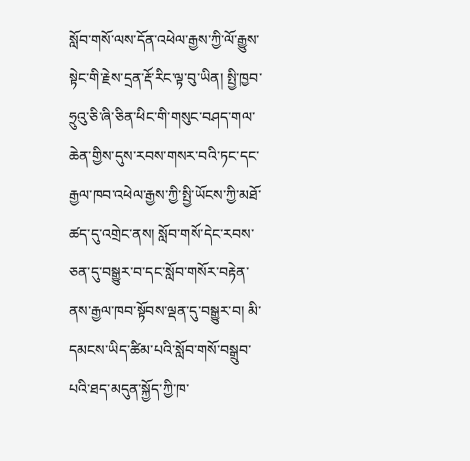སློབ་གསོ་ལས་དོན་འཕེལ་རྒྱས་ཀྱི་ལོ་རྒྱུས་སྟེང་གི་རྗེས་དྲན་རྡོ་རིང་ལྟ་བུ་ཡིན། སྤྱི་ཁྱབ་ཧྲུའུ་ཅི་ཞི་ཅིན་ཕིང་གི་གསུང་བཤད་གལ་ཆེན་གྱིས་དུས་རབས་གསར་བའི་ཏང་དང་རྒྱལ་ཁབ་འཕེལ་རྒྱས་ཀྱི་སྤྱི་ཡོངས་ཀྱི་མཐོ་ཚད་དུ་འགྲེང་ནས། སློབ་གསོ་དེང་རབས་ཅན་དུ་བསྒྱུར་བ་དང་སློབ་གསོར་བརྟེན་ནས་རྒྱལ་ཁབ་སྟོབས་ལྡན་དུ་བསྒྱུར་བ། མི་དམངས་ཡིད་ཚིམ་པའི་སློབ་གསོ་བསྒྲུབ་པའི་ཐད་མདུན་སྐྱོད་ཀྱི་ཁ་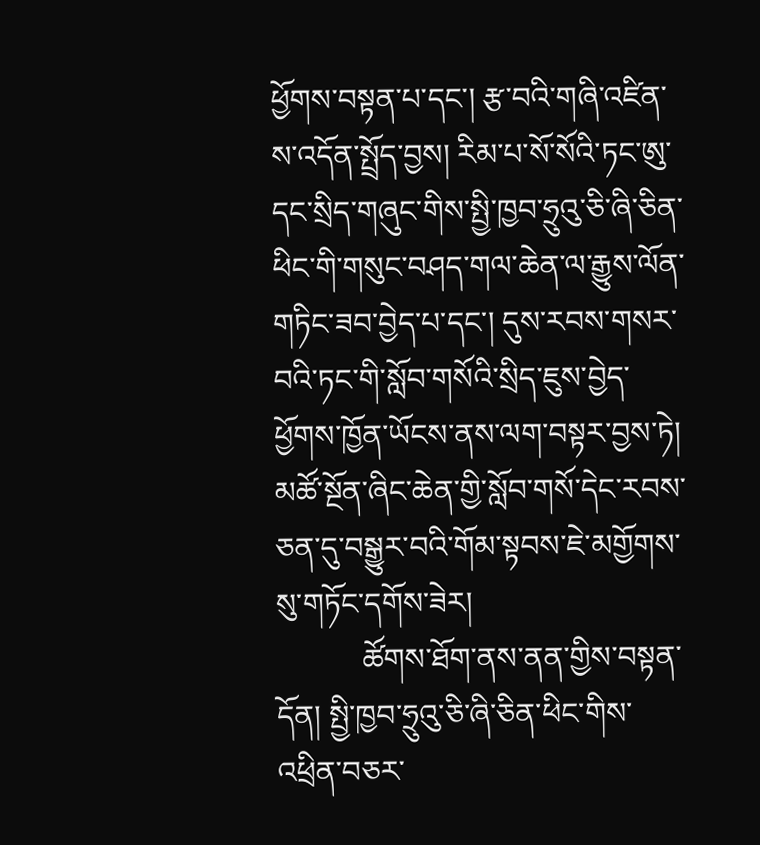ཕྱོགས་བསྟན་པ་དང་། རྩ་བའི་གཞི་འཛིན་ས་འདོན་སྤྲོད་བྱས། རིམ་པ་སོ་སོའི་ཏང་ཨུ་དང་སྲིད་གཞུང་གིས་སྤྱི་ཁྱབ་ཧྲུའུ་ཅི་ཞི་ཅིན་ཕིང་གི་གསུང་བཤད་གལ་ཆེན་ལ་རྒྱུས་ལོན་གཏིང་ཟབ་བྱེད་པ་དང་། དུས་རབས་གསར་བའི་ཏང་གི་སློབ་གསོའི་སྲིད་ཇུས་བྱེད་ཕྱོགས་ཁྱོན་ཡོངས་ནས་ལག་བསྟར་བྱས་ཏེ། མཚོ་སྔོན་ཞིང་ཆེན་གྱི་སློབ་གསོ་དེང་རབས་ཅན་དུ་བསྒྱུར་བའི་གོམ་སྟབས་ཇེ་མགྱོགས་སུ་གཏོང་དགོས་ཟེར།
           ཚོགས་ཐོག་ནས་ནན་གྱིས་བསྟན་དོན། སྤྱི་ཁྱབ་ཧྲུའུ་ཅི་ཞི་ཅིན་ཕིང་གིས་འཕྲིན་བཅར་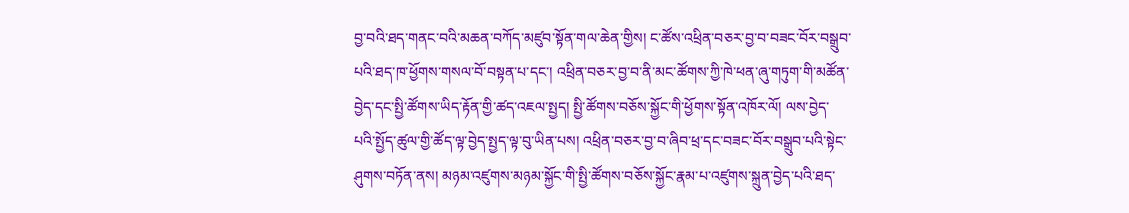བྱ་བའི་ཐད་གནང་བའི་མཆན་བཀོད་མཛུབ་སྟོན་གལ་ཆེན་གྱིས། ང་ཚོས་འཕྲིན་བཅར་བྱ་བ་བཟང་བོར་བསྒྲུབ་པའི་ཐད་ཁ་ཕྱོགས་གསལ་བོ་བསྟན་པ་དང་། འཕྲིན་བཅར་བྱ་བ་ནི་མང་ཚོགས་ཀྱི་ཁེ་ཕན་ཞུ་གཏུག་གི་མཚོན་བྱེད་དང་སྤྱི་ཚོགས་ཡིད་རྟོན་གྱི་ཚད་འཇལ་སྤྱད། སྤྱི་ཚོགས་བཅོས་སྐྱོང་གི་ཕྱོགས་སྟོན་འཁོར་ལོ། ལས་བྱེད་པའི་སྤྱོད་ཚུལ་གྱི་ཚོད་ལྟ་བྱེད་སྤྱད་ལྟ་བུ་ཡིན་པས། འཕྲིན་བཅར་བྱ་བ་ཞིབ་ཕྲ་དང་བཟང་བོར་བསྒྲུབ་པའི་སྟེང་ཤུགས་བཏོན་ནས། མཉམ་འཛུགས་མཉམ་སྐྱོང་གི་སྤྱི་ཚོགས་བཅོས་སྐྱོང་རྣམ་པ་འཛུགས་སྐྲུན་བྱེད་པའི་ཐད་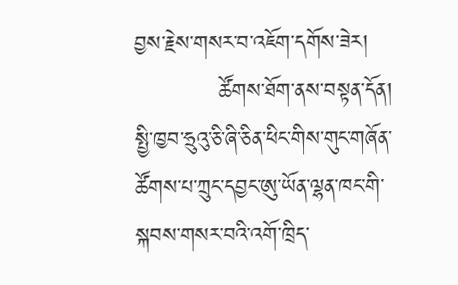བྱས་རྗེས་གསར་བ་འཇོག་དགོས་ཟེར།
           ཚོགས་ཐོག་ནས་བསྟན་དོན། སྤྱི་ཁྱབ་ཧྲུའུ་ཅི་ཞི་ཅིན་ཕིང་གིས་གུང་གཞོན་ཚོགས་པ་ཀྲུང་དབྱང་ཨུ་ཡོན་ལྷན་ཁང་གི་སྐབས་གསར་བའི་འགོ་ཁྲིད་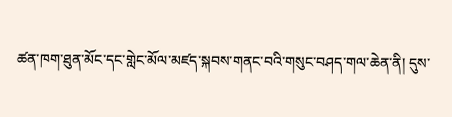ཚན་ཁག་ཐུན་མོང་དང་གླེང་མོལ་མཛད་སྐབས་གནང་བའི་གསུང་བཤད་གལ་ཆེན་ནི། དུས་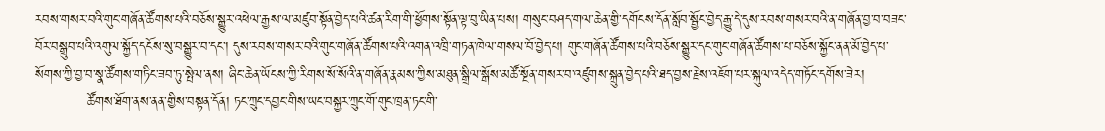རབས་གསར་བའི་གུང་གཞོན་ཚོགས་པའི་བཅོས་སྒྱུར་འཕེལ་རྒྱས་ལ་མཛུབ་སྟོན་བྱེད་པའི་ཚན་རིག་གི་ཕྱོགས་སྟོན་ལྟ་བུ་ཡིན་པས། གསུང་བཤད་གལ་ཆེན་གྱི་དགོངས་དོན་སློབ་སྦྱོང་བྱེད་རྒྱུ་དེ་དུས་རབས་གསར་བའི་ན་གཞོན་བྱ་བ་བཟང་བོར་བསྒྲུབ་པའི་འགུལ་སྐྱོད་དངོས་སུ་བསྒྱུར་བ་དང་། དུས་རབས་གསར་བའི་གུང་གཞོན་ཚོགས་པའི་འགན་འཁྲི་གཏན་ཁེལ་གསལ་བོ་བྱེད་པ། གུང་གཞོན་ཚོགས་པའི་བཅོས་སྒྱུར་དང་གུང་གཞོན་ཚོགས་པ་བཅོས་སྐྱོང་ནན་མོ་བྱེད་པ་སོགས་ཀྱི་བྱ་བ་སྣ་ཚོགས་གཏིང་ཟབ་ཏུ་སྤེལ་ནས། ཞིང་ཆེན་ཡོངས་ཀྱི་རིགས་སོ་སོའི་ན་གཞོན་རྣམས་ཀྱིས་མཐུན་སྒྲིལ་སྒོས་མཚོ་སྔོན་གསར་བ་འཛུགས་སྐྲུན་བྱེད་པའི་ཐད་བྱས་རྗེས་འཇོག་པར་སྐུལ་འདེད་གཏོང་དགོས་ཟེར།
           ཚོགས་ཐོག་ནས་ནན་གྱིས་བསྟན་དོན། ཏང་ཀྲུང་དབྱང་གིས་ཡང་བསྐྱར་ཀྲུང་གོ་གུང་ཁྲན་ཏང་གི་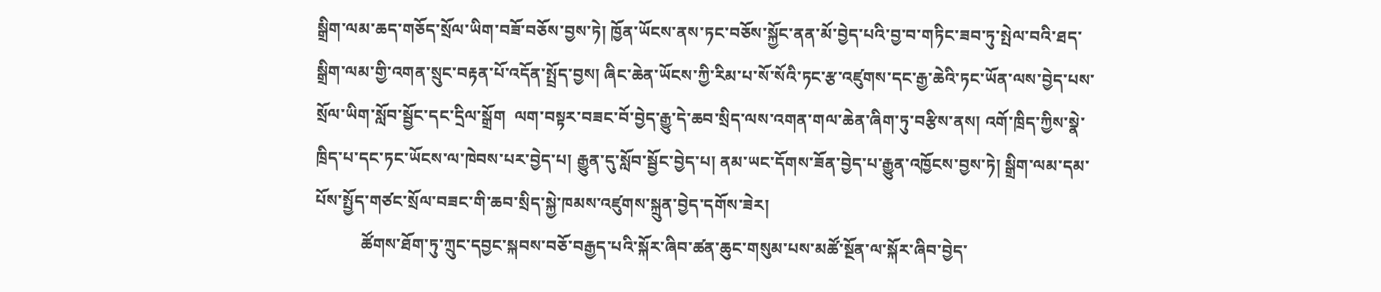སྒྲིག་ལམ་ཆད་གཅོད་སྲོལ་ཡིག་བཟོ་བཅོས་བྱས་ཏེ། ཁྱོན་ཡོངས་ནས་ཏང་བཅོས་སྐྱོང་ནན་མོ་བྱེད་པའི་བྱ་བ་གཏིང་ཟབ་ཏུ་སྤེལ་བའི་ཐད་སྒྲིག་ལམ་གྱི་འགན་སྲུང་བརྟན་པོ་འདོན་སྤྲོད་བྱས། ཞིང་ཆེན་ཡོངས་ཀྱི་རིམ་པ་སོ་སོའི་ཏང་རྩ་འཛུགས་དང་རྒྱ་ཆེའི་ཏང་ཡོན་ལས་བྱེད་པས་སྲོལ་ཡིག་སློབ་སྦྱོང་དང་དྲིལ་སྒྲོག  ལག་བསྟར་བཟང་བོ་བྱེད་རྒྱུ་དེ་ཆབ་སྲིད་ལས་འགན་གལ་ཆེན་ཞིག་ཏུ་བརྩིས་ནས། འགོ་ཁྲིད་ཀྱིས་སྣེ་ཁྲིད་པ་དང་ཏང་ཡོངས་ལ་ཁེབས་པར་བྱེད་པ། རྒྱུན་དུ་སློབ་སྦྱོང་བྱེད་པ། ནམ་ཡང་དོགས་ཟོན་བྱེད་པ་རྒྱུན་འཁྱོངས་བྱས་ཏེ། སྒྲིག་ལམ་དམ་པོས་སྤྱོད་གཙང་སྲོལ་བཟང་གི་ཆབ་སྲིད་སྐྱེ་ཁམས་འཛུགས་སྐྲུན་བྱེད་དགོས་ཟེར།
           ཚོགས་ཐོག་ཏུ་ཀྲུང་དབྱང་སྐབས་བཅོ་བརྒྱད་པའི་སྐོར་ཞིབ་ཚན་ཆུང་གསུམ་པས་མཚོ་སྔོན་ལ་སྐོར་ཞིབ་བྱེད་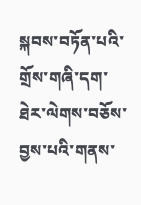སྐབས་བཏོན་པའི་གྲོས་གཞི་དག་ཐེར་ལེགས་བཅོས་བྱས་པའི་གནས་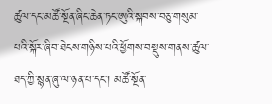ཚུལ་དང་མཚོ་སྔོན་ཞིང་ཆེན་ཏང་ཨུའི་སྐབས་བཅུ་གསུམ་པའི་སྐོར་ཞིབ་ཐེངས་གཉིས་པའི་ཕྱོགས་བསྡུས་གནས་ཚུལ་ཐད་ཀྱི་སྙན་ཞུ་ལ་ཉན་པ་དང་། མཚོ་སྔོན་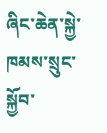ཞིང་ཆེན་སྐྱེ་ཁམས་སྲུང་སྐྱོབ་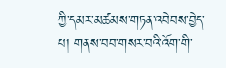ཀྱི་དམར་མཚམས་གཏན་འབེབས་བྱེད་པ། གནས་བབ་གསར་བའི་འོག་གི་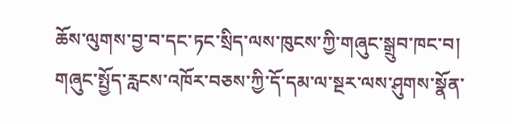ཆོས་ལུགས་བྱ་བ་དང་ཏང་སྲིད་ལས་ཁུངས་ཀྱི་གཞུང་སྒྲུབ་ཁང་བ། གཞུང་སྤྱོད་རླངས་འཁོར་བཅས་ཀྱི་དོ་དམ་ལ་སྔར་ལས་ཤུགས་སྣོན་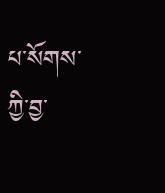པ་སོགས་ཀྱི་བྱ་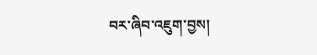བར་ཞིབ་འཇུག་བྱས།